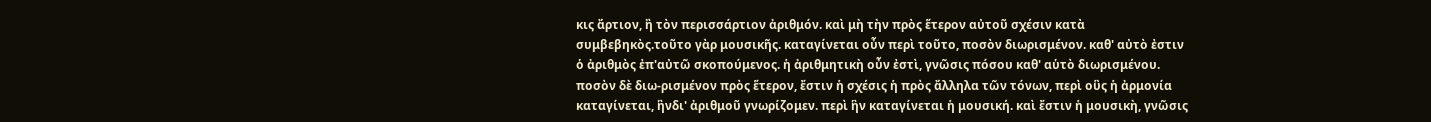κις ἄρτιον, ἢ τὸν περισσάρτιον ἀριθμόν. καὶ μὴ τὴν πρὸς ἕτερον αὐτοῦ σχέσιν κατὰ συμβεβηκὸς.τοῦτο γὰρ μουσικῆς. καταγίνεται οὖν περὶ τοῦτο, ποσὸν διωρισμένον. καθ' αὐτὸ ἐστιν ὁ ἀριθμὸς ἐπ'αὐτῶ σκοπούμενος. ἡ ἀριθμητικὴ οὖν ἐστὶ, γνῶσις πόσου καθ' αὑτὸ διωρισμένου. ποσὸν δὲ διω-ρισμένον πρὸς ἕτερον, ἔστιν ἡ σχέσις ἡ πρὸς ἄλληλα τῶν τόνων, περὶ οὓς ἡ ἀρμονία καταγίνεται, ἣνδι' ἀριθμοῦ γνωρίζομεν. περὶ ἣν καταγίνεται ἡ μουσική. καὶ ἔστιν ἡ μουσικὴ, γνῶσις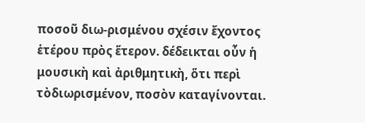ποσοῦ διω-ρισμένου σχέσιν ἔχοντος ἑτέρου πρὸς ἕτερον. δέδεικται οὖν ἡ μουσικὴ καὶ ἀριθμητικὴ, ὅτι περὶ τὸδιωρισμένον, ποσὸν καταγίνονται.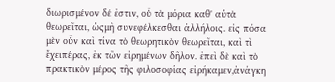διωρισμένον δέ ἐστιν, οὗ τὰ μόρια καθ' αὑτὰ θεωρεῖται, ὡςμὴ συνεφέλκεσθαι ἀλλήλοις. εἰς πόσα μὲν οὖν καὶ τίνα τὸ θεωρητικὸν θεωρεῖται, καὶ τὶ ἔχειπέρας, ἐκ τῶν εἰρημένων δῆλον. ἐπεὶ δὲ καὶ τὸ πρακτικὸν μέρος τῆς φιλοσοφίας εἰρήκαμεν,ἀνάγκη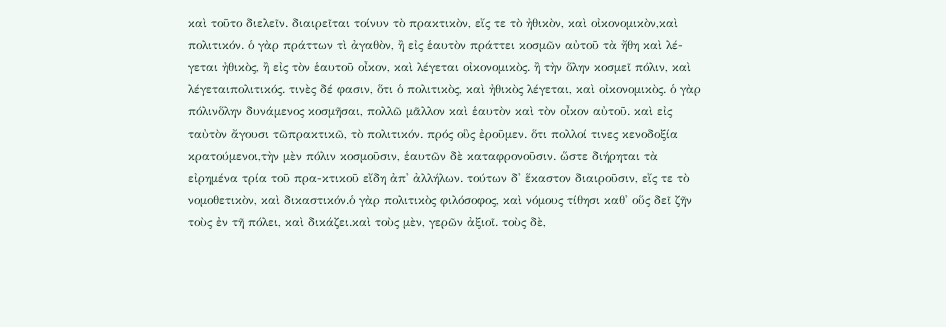καὶ τοῦτο διελεῖν. διαιρεῖται τοίνυν τὸ πρακτικὸν, εἴς τε τὸ ἠθικὸν, καὶ οἰκονομικὸν,καὶ πολιτικόν. ὁ γὰρ πράττων τὶ ἀγαθὸν, ἢ εἰς ἑαυτὸν πράττει κοσμῶν αὐτοῦ τὰ ἤθη καὶ λέ-γεται ἠθικὸς, ἢ εἰς τὸν ἑαυτοῦ οἶκον, καὶ λέγεται οἰκονομικὸς. ἢ τὴν ὅλην κοσμεῖ πόλιν, καὶ λέγεταιπολιτικός. τινὲς δέ φασιν, ὅτι ὁ πολιτικὸς, καὶ ἠθικὸς λέγεται, καὶ οἰκονομικὸς. ὁ γὰρ πόλινὅλην δυνάμενος κοσμῆσαι, πολλῶ μᾶλλον καὶ ἑαυτὸν καὶ τὸν οἶκον αὐτοῦ. καὶ εἰς ταὐτὸν ἄγουσι τῶπρακτικῶ, τὸ πολιτικόν. πρός οὓς ἐροῦμεν. ὅτι πολλοί τινες κενοδοξία κρατούμενοι,τὴν μὲν πόλιν κοσμοῦσιν, ἑαυτῶν δὲ καταφρονοῦσιν. ὥστε διήρηται τὰ εἰρημένα τρία τοῦ πρα-κτικοῦ εἴδη ἀπ' ἀλλήλων. τούτων δ' ἕκαστον διαιροῦσιν, εἴς τε τὸ νομοθετικὸν, καὶ δικαστικόν.ὁ γὰρ πολιτικὸς φιλόσοφος, καὶ νόμους τίθησι καθ' οὕς δεῖ ζῆν τοὺς ἐν τῆ πόλει, καὶ δικάζει.καὶ τοὺς μὲν, γερῶν ἀξιοῖ. τοὺς δὲ,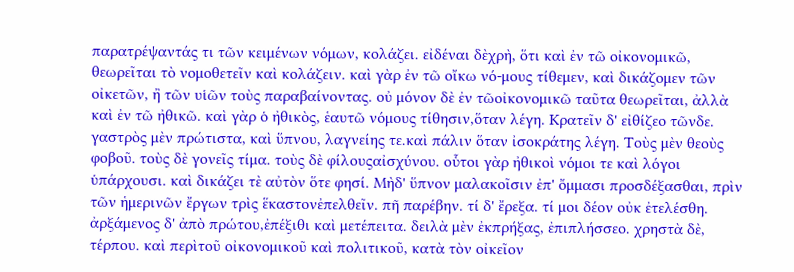παρατρέψαντάς τι τῶν κειμένων νόμων, κολάζει. εἰδέναι δὲχρὴ, ὅτι καὶ ἐν τῶ οἰκονομικῶ, θεωρεῖται τὸ νομοθετεῖν καὶ κολάζειν. καὶ γὰρ ἐν τῶ οἴκω νό-μους τίθεμεν, καὶ δικάζομεν τῶν οἰκετῶν, ἢ τῶν υἱῶν τοὺς παραβαίνοντας. οὐ μόνον δὲ ἐν τῶοἰκονομικῶ ταῦτα θεωρεῖται, ἀλλὰ καὶ ἐν τῶ ἠθικῶ. καὶ γὰρ ὁ ἠθικὸς, ἑαυτῶ νόμους τίθησιν,ὅταν λέγη. Κρατεῖν δ' εἰθίζεο τῶνδε. γαστρὸς μὲν πρώτιστα, καὶ ὕπνου, λαγνείης τε.καὶ πάλιν ὅταν ἰσοκράτης λέγη. Τοὺς μὲν θεοὺς φοβοῦ. τοὺς δὲ γονεῖς τίμα. τοὺς δὲ φίλουςαἰσχύνου. οὗτοι γὰρ ἠθικοὶ νόμοι τε καὶ λόγοι ὑπάρχουσι. καὶ δικάζει τὲ αὐτὸν ὅτε φησί. Μὴδ' ὕπνον μαλακοῖσιν ἐπ' ὄμμασι προσδέξασθαι, πρὶν τῶν ἡμερινῶν ἔργων τρὶς ἕκαστονἐπελθεῖν. πῆ παρέβην. τί δ' ἔρεξα. τί μοι δέον οὐκ ἐτελέσθη. ἀρξάμενος δ' ἀπὸ πρώτου,ἐπέξιθι καὶ μετέπειτα. δειλὰ μὲν ἐκπρήξας, ἐπιπλήσσεο. χρηστὰ δὲ, τέρπου. καὶ περὶτοῦ οἰκονομικοῦ καὶ πολιτικοῦ, κατὰ τὸν οἰκεῖον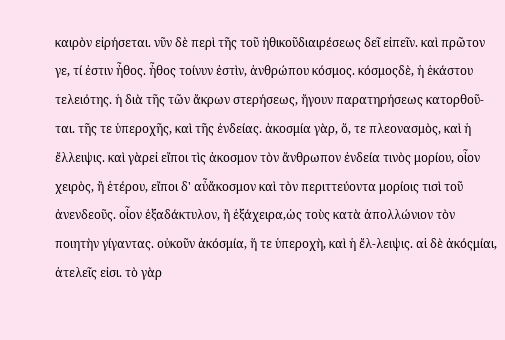καιρὸν εἰρήσεται. νῦν δὲ περὶ τῆς τοῦ ἠθικοῦδιαιρέσεως δεῖ εἰπεῖν. καὶ πρῶτον γε, τί ἐστιν ἦθος. ἦθος τοίνυν ἐστὶν, ἀνθρώπου κόσμος. κόσμοςδὲ, ἡ ἑκάστου τελειότης. ἡ διὰ τῆς τῶν ἄκρων στερήσεως, ἤγουν παρατηρήσεως κατορθοῦ-ται. τῆς τε ὑπεροχῆς, καὶ τῆς ἐνδείας. ἀκοσμία γὰρ, ὅ, τε πλεονασμὸς, καὶ ἡ ἔλλειψις. καὶ γὰρεἰ εἴποι τὶς ἀκοσμον τὸν ἄνθρωπον ἐνδεία τινὸς μορίου, οἷον χειρὸς, ἢ ἑτέρου, εἴποι δ' αὖἄκοσμον καὶ τὸν περιττεύοντα μορίοις τισὶ τοῦ ἀνενδεοῦς. οἷον ἑξαδάκτυλον, ἢ ἑξάχειρα,ὡς τοὺς κατὰ ἀπολλώνιον τὸν ποιητὴν γίγαντας. οὐκοῦν ἀκόσμία, ἥ τε ὑπεροχὴ, καὶ ἡ ἔλ-λειψις. αἱ δὲ ἀκόςμίαι, ἀτελεῖς εἰσι. τὸ γὰρ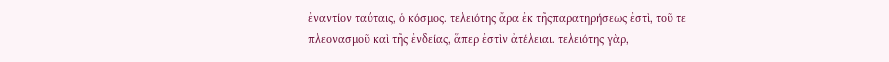ἐναντίον ταύταις, ὁ κόσμος. τελειότης ἄρα ἐκ τῆςπαρατηρήσεως ἐστὶ, τοῦ τε πλεονασμοῦ καὶ τῆς ἐνδείας, ἅπερ ἐστὶν ἀτέλειαι. τελειότης γὰρ,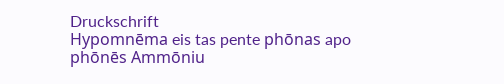Druckschrift
Hypomnēma eis tas pente phōnas apo phōnēs Ammōniu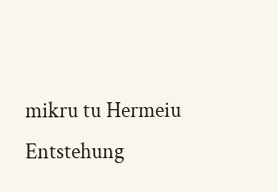mikru tu Hermeiu
Entstehung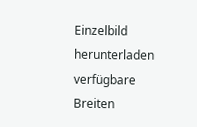Einzelbild herunterladen
verfügbare Breiten